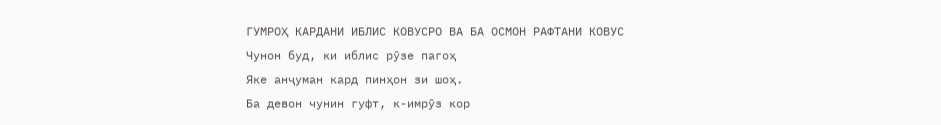ГУМРОҲ КАРДАНИ ИБЛИС КОВУСРО ВА БА ОСМОН РАФТАНИ КОВУС
Чунон буд, ки иблис рӯзе пагоҳ
Яке анҷуман кард пинҳон зи шоҳ.
Ба девон чунин гуфт, к-имрӯз кор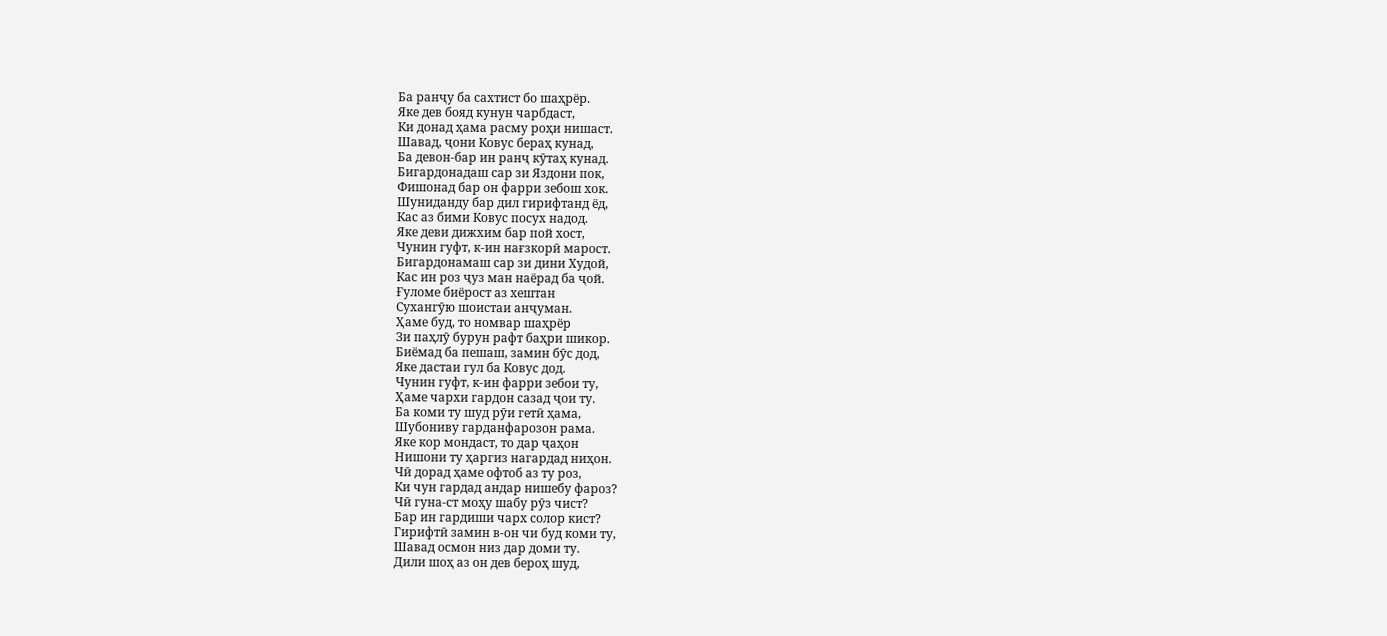Ба ранҷу ба сахтист бо шаҳрёр.
Яке дев бояд кунун чарбдаст,
Ки донад ҳама расму роҳи нишаст.
Шавад, ҷони Ковус бераҳ кунад,
Ба девон-бар ин ранҷ кӯтаҳ кунад.
Бигардонадаш сар зи Яздони пок,
Фишонад бар он фарри зебош хок.
Шуниданду бар дил гирифтанд ёд,
Кас аз бими Ковус посух надод.
Яке деви дижхим бар пой хост,
Чунин гуфт, к-ин нағзкорӣ марост.
Бигардонамаш сар зи дини Худой,
Кас ин роз ҷуз ман наёрад ба ҷой.
Ғуломе биёрост аз хештан
Сухангӯю шоистаи анҷуман.
Ҳаме буд, то номвар шаҳрёр
Зи паҳлӯ бурун рафт баҳри шикор.
Биёмад ба пешаш, замин бӯс дод,
Яке дастаи гул ба Ковус дод.
Чунин гуфт, к-ин фарри зебои ту,
Ҳаме чархи гардон сазад ҷои ту.
Ба коми ту шуд рӯи гетӣ ҳама,
Шубониву гарданфарозон рама.
Яке кор мондаст, то дар ҷаҳон
Нишони ту ҳаргиз нагардад ниҳон.
Чӣ дорад ҳаме офтоб аз ту роз,
Ки чун гардад андар нишебу фароз?
Чӣ гуна-ст моҳу шабу рӯз чист?
Бар ин гардиши чарх солор кист?
Гирифтӣ замин в-он чи буд коми ту,
Шавад осмон низ дар доми ту.
Дили шоҳ аз он дев бероҳ шуд,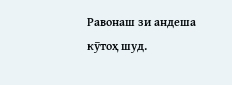Равонаш зи андеша кӯтоҳ шуд.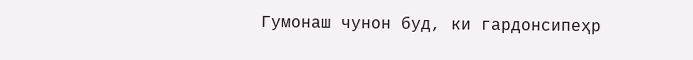Гумонаш чунон буд, ки гардонсипеҳр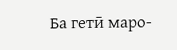Ба гетӣ маро-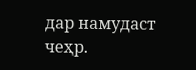дар намудаст чеҳр.